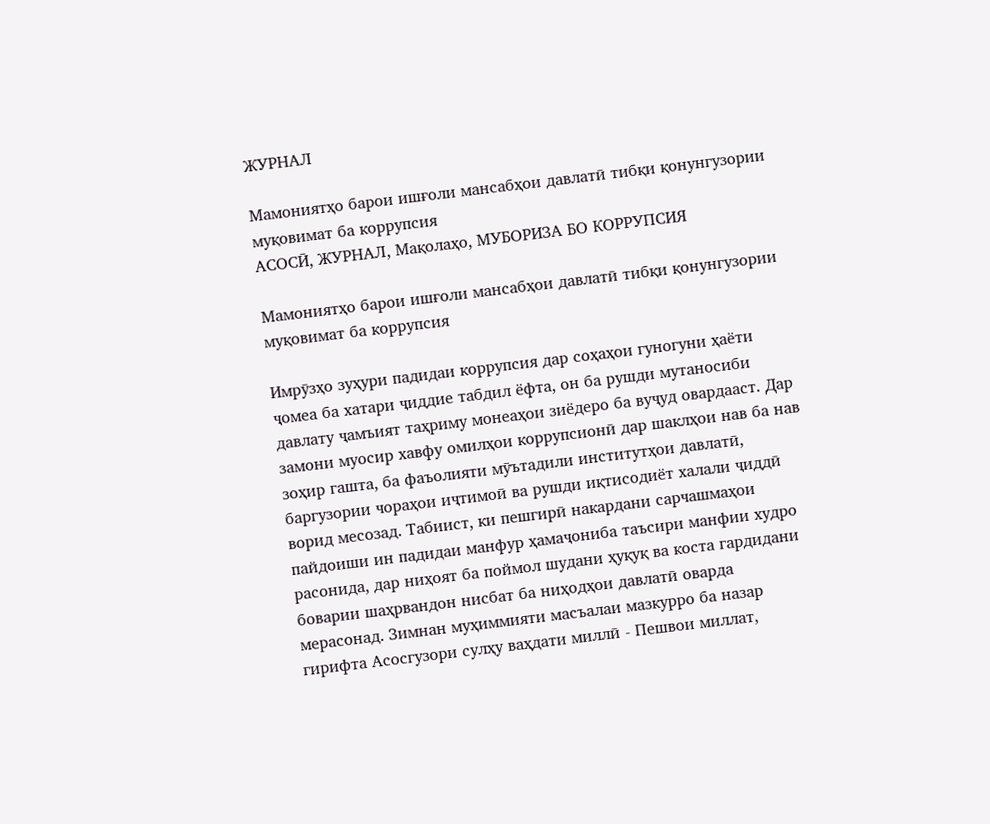ЖУРНАЛ

Мамониятҳо барои ишғоли мансабҳои давлатӣ тибқи қонунгузории муқовимат ба коррупсия
АСОСӢ, ЖУРНАЛ, Мақолаҳо, МУБОРИЗА БО КОРРУПСИЯ

Мамониятҳо барои ишғоли мансабҳои давлатӣ тибқи қонунгузории муқовимат ба коррупсия

Имрӯзҳо зуҳури падидаи коррупсия дар соҳаҳои гуногуни ҳаёти ҷомеа ба хатари ҷиддие табдил ёфта, он ба рушди мутаносиби давлату ҷамъият таҳриму монеаҳои зиёдеро ба вуҷуд овардааст. Дар замони муосир хавфу омилҳои коррупсионӣ дар шаклҳои нав ба нав зоҳир гашта, ба фаъолияти мӯътадили институтҳои давлатӣ, баргузории чораҳои иҷтимоӣ ва рушди иқтисодиёт халали ҷиддӣ ворид месозад. Табиист, ки пешгирӣ накардани сарчашмаҳои пайдоиши ин падидаи манфур ҳамаҷониба таъсири манфии худро расонида, дар ниҳоят ба поймол шудани ҳуқуқ ва коста гардидани боварии шаҳрвандон нисбат ба ниҳодҳои давлатӣ оварда мерасонад. Зимнан муҳиммияти масъалаи мазкурро ба назар гирифта Асосгузори сулҳу ваҳдати миллӣ - Пешвои миллат,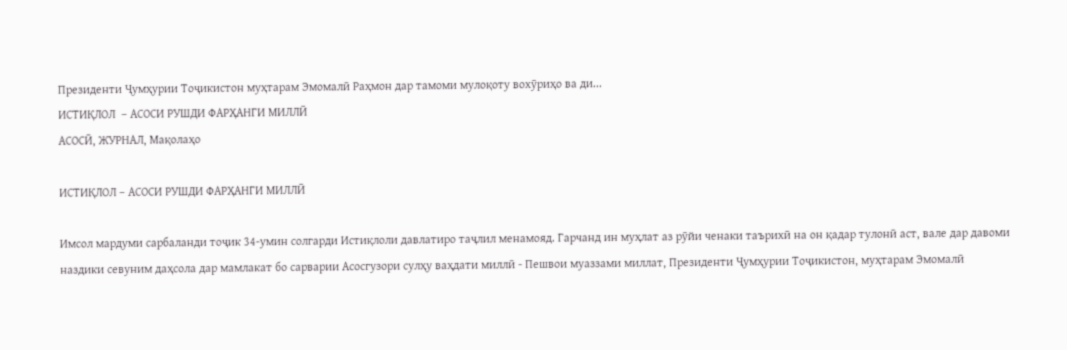Президенти Ҷумҳурии Тоҷикистон муҳтарам Эмомалӣ Раҳмон дар тамоми мулоқоту вохӯриҳо ва ди...
ИСТИҚЛОЛ  – АСОСИ РУШДИ ФАРҲАНГИ МИЛЛӢ
АСОСӢ, ЖУРНАЛ, Мақолаҳо

ИСТИҚЛОЛ – АСОСИ РУШДИ ФАРҲАНГИ МИЛЛӢ

Имсол мардуми сарбаланди тоҷик 34-умин солгарди Истиқлоли давлатиро таҷлил менамояд. Гарчанд ин муҳлат аз рӯйи ченаки таърихӣ на он қадар тулонӣ аст, вале дар давоми наздики севуним даҳсола дар мамлакат бо сарварии Асосгузори сулҳу ваҳдати миллӣ - Пешвои муаззами миллат, Президенти Ҷумҳурии Тоҷикистон, муҳтарам Эмомалӣ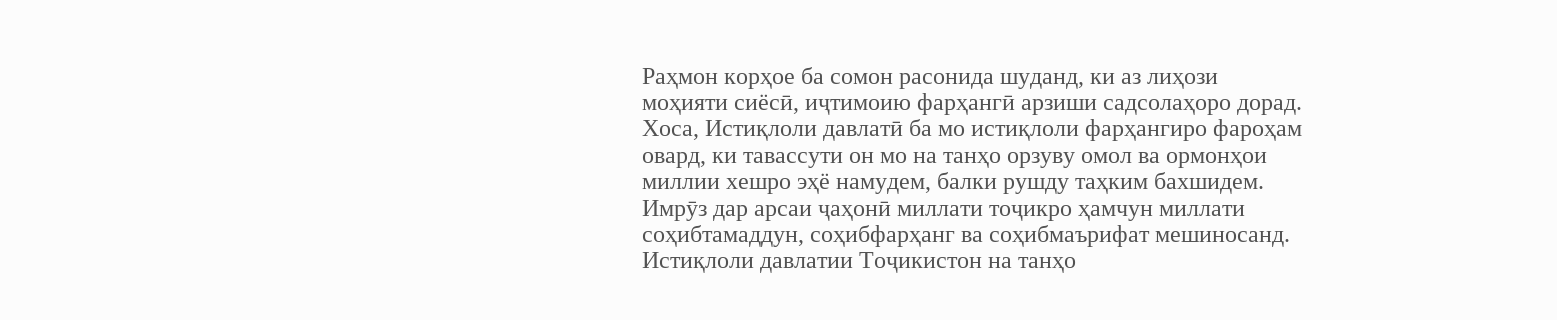Раҳмон корҳое ба сомон расонида шуданд, ки аз лиҳози моҳияти сиёсӣ, иҷтимоию фарҳангӣ арзиши садсолаҳоро дорад. Хоса, Истиқлоли давлатӣ ба мо истиқлоли фарҳангиро фароҳам овард, ки тавассути он мо на танҳо орзуву омол ва ормонҳои миллии хешро эҳё намудем, балки рушду таҳким бахшидем. Имрӯз дар арсаи ҷаҳонӣ миллати тоҷикро ҳамчун миллати соҳибтамаддун, соҳибфарҳанг ва соҳибмаърифат мешиносанд. Истиқлоли давлатии Тоҷикистон на танҳо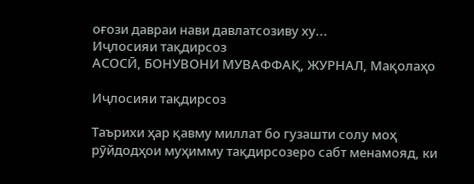оғози давраи нави давлатсозиву ху...
Иҷлосияи тақдирсоз
АСОСӢ, БОНУВОНИ МУВАФФАҚ, ЖУРНАЛ, Мақолаҳо

Иҷлосияи тақдирсоз

Таърихи ҳар қавму миллат бо гузашти солу моҳ рӯйдодҳои муҳимму тақдирсозеро сабт менамояд, ки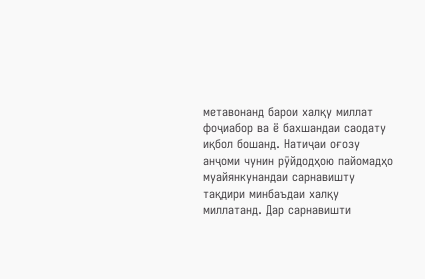метавонанд барои халқу миллат фоҷиабор ва ё бахшандаи саодату иқбол бошанд. Натиҷаи оғозу анҷоми чунин рӯйдодҳою пайомадҳо муайянкунандаи сарнавишту тақдири минбаъдаи халқу миллатанд. Дар сарнавишти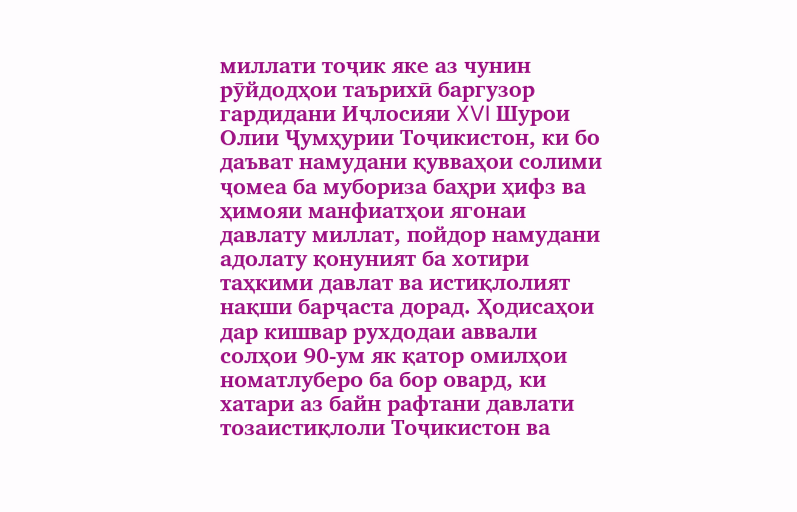миллати тоҷик яке аз чунин рӯйдодҳои таърихӣ баргузор гардидани Иҷлосияи XVI Шурои Олии Ҷумҳурии Тоҷикистон, ки бо даъват намудани қувваҳои солими ҷомеа ба мубориза баҳри ҳифз ва ҳимояи манфиатҳои ягонаи давлату миллат, пойдор намудани адолату қонуният ба хотири таҳкими давлат ва истиқлолият нақши барҷаста дорад. Ҳодисаҳои дар кишвар рухдодаи аввали солҳои 90-ум як қатор омилҳои номатлуберо ба бор овард, ки хатари аз байн рафтани давлати тозаистиқлоли Тоҷикистон ва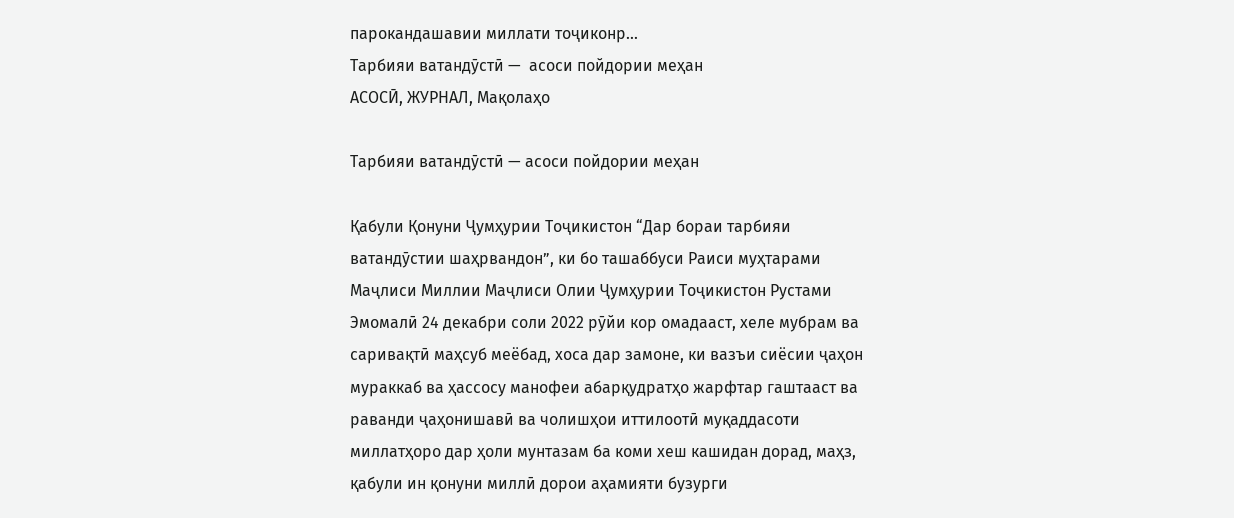парокандашавии миллати тоҷиконр...
Тарбияи ватандӯстӣ —  асоси пойдории меҳан
АСОСӢ, ЖУРНАЛ, Мақолаҳо

Тарбияи ватандӯстӣ — асоси пойдории меҳан

Қабули Қонуни Ҷумҳурии Тоҷикистон “Дар бораи тарбияи ватандӯстии шаҳрвандон”, ки бо ташаббуси Раиси муҳтарами Маҷлиси Миллии Маҷлиси Олии Ҷумҳурии Тоҷикистон Рустами Эмомалӣ 24 декабри соли 2022 рӯйи кор омадааст, хеле мубрам ва саривақтӣ маҳсуб меёбад, хоса дар замоне, ки вазъи сиёсии ҷаҳон мураккаб ва ҳассосу манофеи абарқудратҳо жарфтар гаштааст ва раванди ҷаҳонишавӣ ва чолишҳои иттилоотӣ муқаддасоти миллатҳоро дар ҳоли мунтазам ба коми хеш кашидан дорад, маҳз, қабули ин қонуни миллӣ дорои аҳамияти бузурги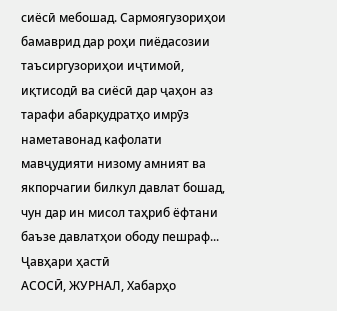сиёсӣ мебошад. Сармоягузориҳои бамаврид дар роҳи пиёдасозии таъсиргузориҳои иҷтимоӣ, иқтисодӣ ва сиёсӣ дар ҷаҳон аз тарафи абарқудратҳо имрӯз наметавонад кафолати мавҷудияти низому амният ва якпорчагии билкул давлат бошад, чун дар ин мисол таҳриб ёфтани баъзе давлатҳои ободу пешраф...
Ҷавҳари ҳастӣ
АСОСӢ, ЖУРНАЛ, Хабарҳо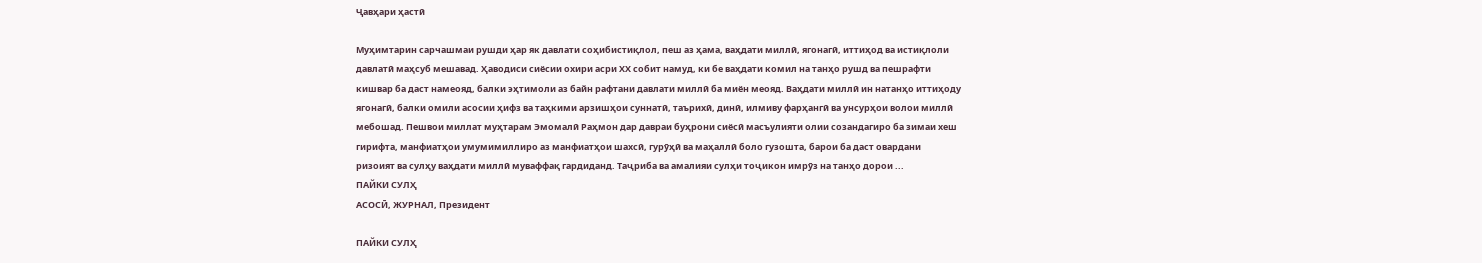Ҷавҳари ҳастӣ

Муҳимтарин сарчашмаи рушди ҳар як давлати соҳибистиқлол, пеш аз ҳама, ваҳдати миллӣ, ягонагӣ, иттиҳод ва истиқлоли давлатӣ маҳсуб мешавад. Ҳаводиси сиёсии охири асри ХХ собит намуд, ки бе ваҳдати комил на танҳо рушд ва пешрафти кишвар ба даст намеояд, балки эҳтимоли аз байн рафтани давлати миллӣ ба миён меояд. Ваҳдати миллӣ ин натанҳо иттиҳоду ягонагӣ, балки омили асосии ҳифз ва таҳкими арзишҳои суннатӣ, таърихӣ, динӣ, илмиву фарҳангӣ ва унсурҳои волои миллӣ мебошад. Пешвои миллат муҳтарам Эмомалӣ Раҳмон дар давраи буҳрони сиёсӣ масъулияти олии созандагиро ба зимаи хеш гирифта, манфиатҳои умумимиллиро аз манфиатҳои шахсӣ, гурӯҳӣ ва маҳаллӣ боло гузошта, барои ба даст овардани ризоият ва сулҳу ваҳдати миллӣ муваффақ гардиданд. Таҷриба ва амалияи сулҳи тоҷикон имрӯз на танҳо дорои ...
ПАЙКИ СУЛҲ
АСОСӢ, ЖУРНАЛ, Президент

ПАЙКИ СУЛҲ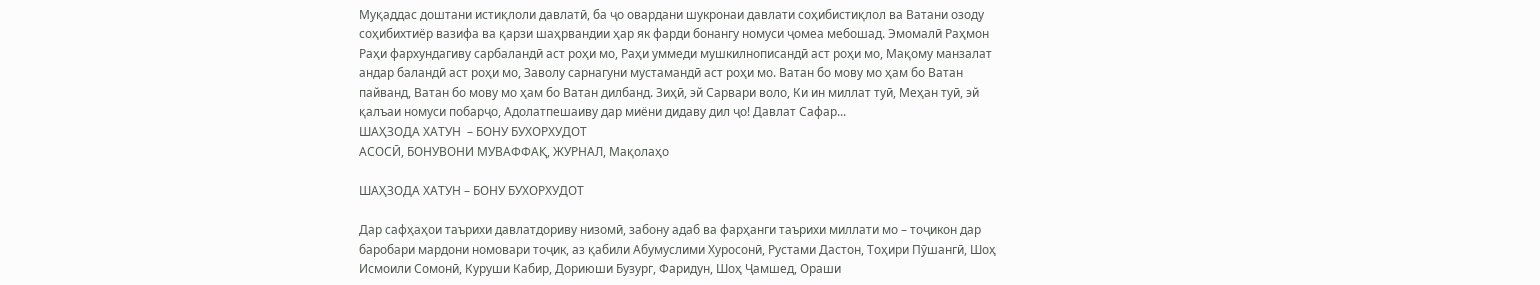Муқаддас доштани истиқлоли давлатӣ, ба ҷо овардани шукронаи давлати соҳибистиқлол ва Ватани озоду соҳибихтиёр вазифа ва қарзи шаҳрвандии ҳар як фарди бонангу номуси ҷомеа мебошад. Эмомалӣ Раҳмон Раҳи фархундагиву сарбаландӣ аст роҳи мо, Раҳи уммеди мушкилнописандӣ аст роҳи мо, Мақому манзалат андар баландӣ аст роҳи мо, Заволу сарнагуни мустамандӣ аст роҳи мо. Ватан бо мову мо ҳам бо Ватан пайванд, Ватан бо мову мо ҳам бо Ватан дилбанд. Зиҳӣ, эй Сарвари воло, Ки ин миллат туӣ, Меҳан туӣ, эй қалъаи номуси побарҷо, Адолатпешаиву дар миёни дидаву дил ҷо! Давлат Сафар...
ШАҲЗОДА ХАТУН  – БОНУ БУХОРХУДОТ
АСОСӢ, БОНУВОНИ МУВАФФАҚ, ЖУРНАЛ, Мақолаҳо

ШАҲЗОДА ХАТУН – БОНУ БУХОРХУДОТ

Дар сафҳаҳои таърихи давлатдориву низомӣ, забону адаб ва фарҳанги таърихи миллати мо – тоҷикон дар баробари мардони номовари тоҷик, аз қабили Абумуслими Хуросонӣ, Рустами Дастон, Тоҳири Пӯшангӣ, Шоҳ Исмоили Сомонӣ, Куруши Кабир, Дориюши Бузург, Фаридун, Шоҳ Ҷамшед, Ораши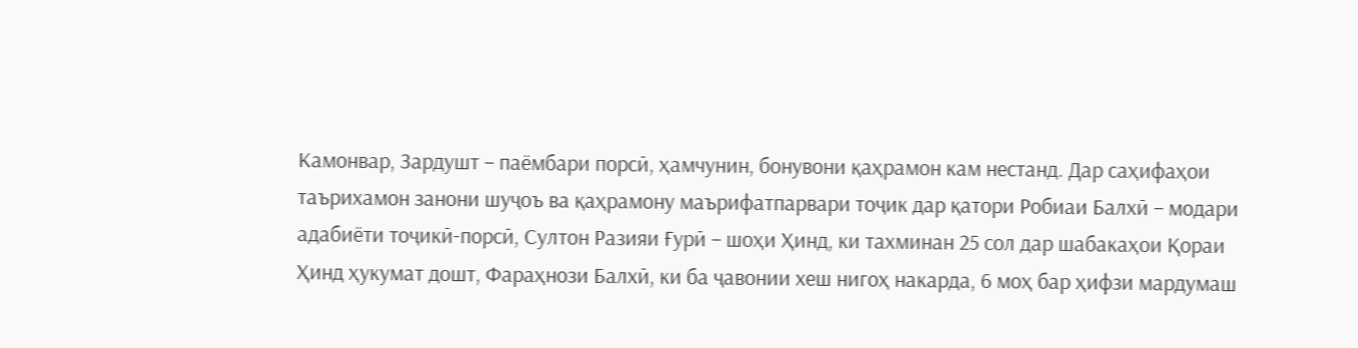Камонвар, Зардушт – паёмбари порсӣ, ҳамчунин, бонувони қаҳрамон кам нестанд. Дар саҳифаҳои таърихамон занони шуҷоъ ва қаҳрамону маърифатпарвари тоҷик дар қатори Робиаи Балхӣ – модари адабиёти тоҷикӣ-порсӣ, Султон Разияи Ғурӣ – шоҳи Ҳинд, ки тахминан 25 сол дар шабакаҳои Қораи Ҳинд ҳукумат дошт, Фараҳнози Балхӣ, ки ба ҷавонии хеш нигоҳ накарда, 6 моҳ бар ҳифзи мардумаш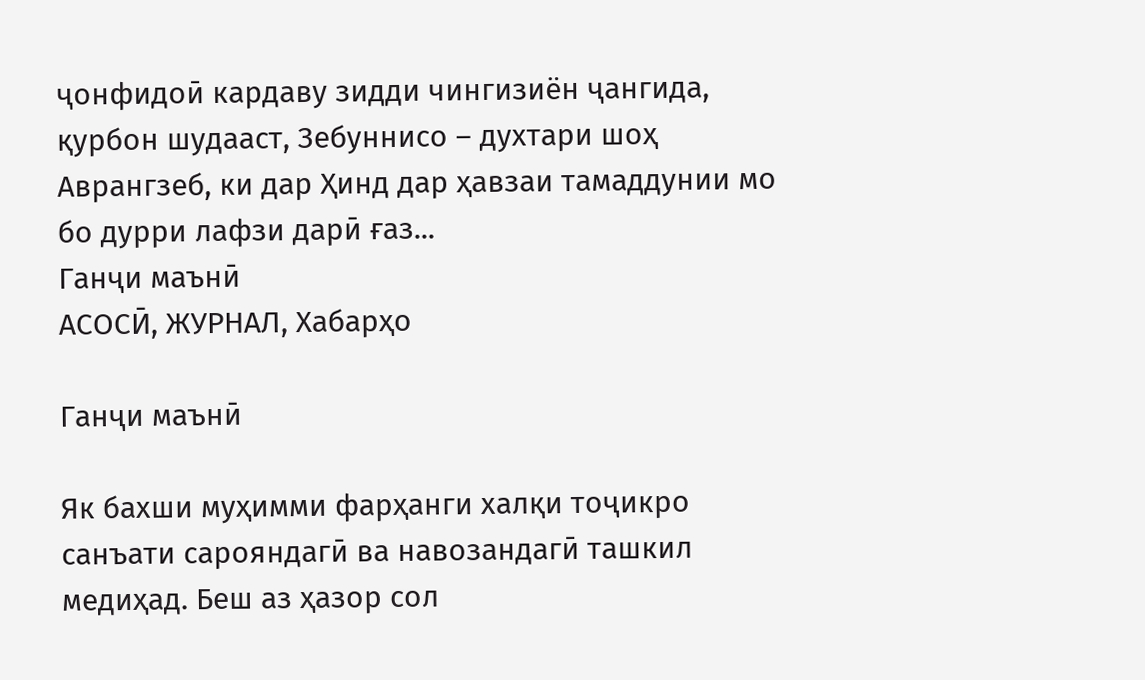ҷонфидоӣ кардаву зидди чингизиён ҷангида, қурбон шудааст, Зебуннисо – духтари шоҳ Аврангзеб, ки дар Ҳинд дар ҳавзаи тамаддунии мо бо дурри лафзи дарӣ ғаз...
Ганҷи маънӣ
АСОСӢ, ЖУРНАЛ, Хабарҳо

Ганҷи маънӣ

Як бахши муҳимми фарҳанги халқи тоҷикро санъати сарояндагӣ ва навозандагӣ ташкил медиҳад. Беш аз ҳазор сол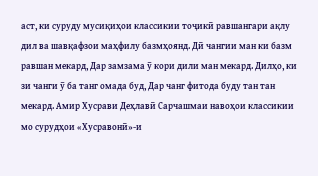аст, ки суруду мусиқиҳои классикии тоҷикӣ равшангари ақлу дил ва шавқафзои маҳфилу базмҳоянд. Дӣ чангии ман ки базм равшан мекард, Дар замзама ӯ кори дили ман мекард. Дилҳо, ки зи чанги ӯ ба танг омада буд, Дар чанг фитода буду тан тан мекард. Амир Хусрави Деҳлавӣ Сарчашмаи навоҳои классикии мо сурудҳои «Хусравонӣ»-и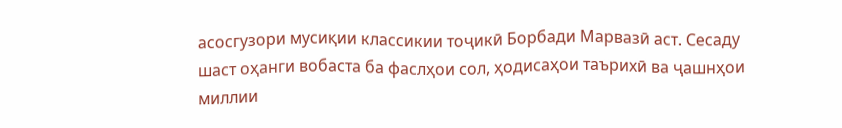асосгузори мусиқии классикии тоҷикӣ Борбади Марвазӣ аст. Сесаду шаст оҳанги вобаста ба фаслҳои сол, ҳодисаҳои таърихӣ ва ҷашнҳои миллии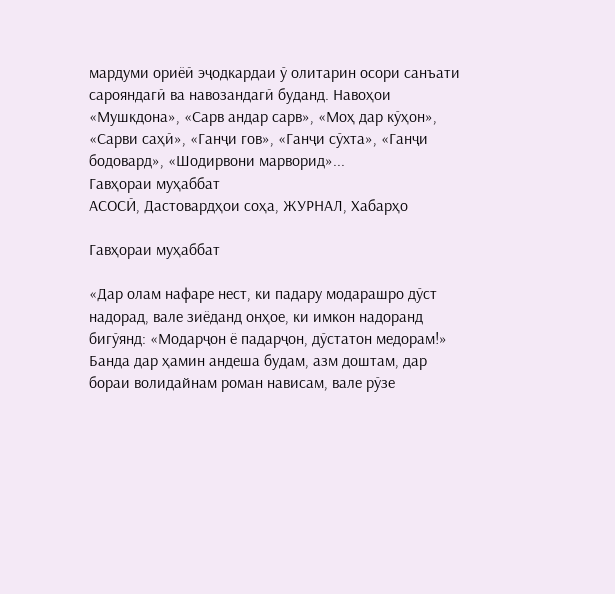мардуми ориёӣ эҷодкардаи ӯ олитарин осори санъати сарояндагӣ ва навозандагӣ буданд. Навоҳои «Мушкдона», «Сарв андар сарв», «Моҳ дар кӯҳон», «Сарви саҳӣ», «Ганҷи гов», «Ганҷи сӯхта», «Ганҷи бодовард», «Шодирвони марворид»...
Гавҳораи муҳаббат
АСОСӢ, Дастовардҳои соҳа, ЖУРНАЛ, Хабарҳо

Гавҳораи муҳаббат

«Дар олам нафаре нест, ки падару модарашро дӯст надорад, вале зиёданд онҳое, ки имкон надоранд бигӯянд: «Модарҷон ё падарҷон, дӯстатон медорам!» Банда дар ҳамин андеша будам, азм доштам, дар бораи волидайнам роман нависам, вале рӯзе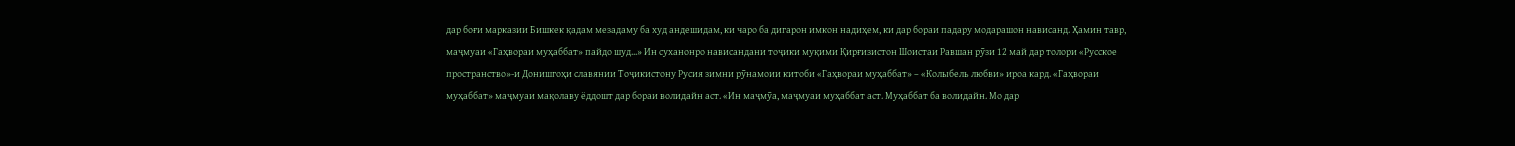дар боғи марказии Бишкек қадам мезадаму ба худ андешидам, ки чаро ба дигарон имкон надиҳем, ки дар бораи падару модарашон нависанд. Ҳамин тавр, маҷмуаи «Гаҳвораи муҳаббат» пайдо шуд...» Ин суханонро нависандани тоҷики муқими Қирғизистон Шоистаи Равшан рӯзи 12 май дар толори «Русское пространство»-и Донишгоҳи славянии Тоҷикистону Русия зимни рӯнамоии китоби «Гаҳвораи муҳаббат» – «Колыбель любви» ироа кард. «Гаҳвораи муҳаббат» маҷмуаи мақолаву ёддошт дар бораи волидайн аст. «Ин маҷмӯа, маҷмуаи муҳаббат аст. Муҳаббат ба волидайн. Мо дар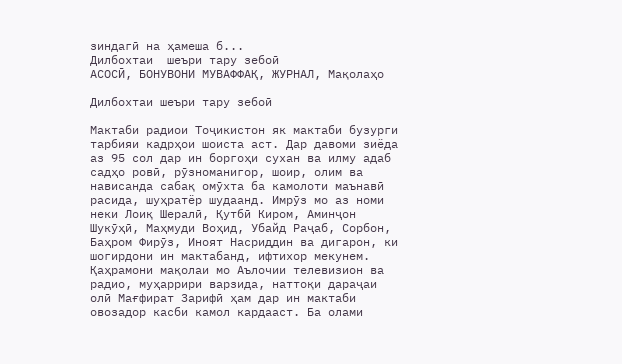зиндагӣ на ҳамеша б...
Дилбохтаи  шеъри тару зебоӣ
АСОСӢ, БОНУВОНИ МУВАФФАҚ, ЖУРНАЛ, Мақолаҳо

Дилбохтаи шеъри тару зебоӣ

Мактаби радиои Тоҷикистон як мактаби бузурги тарбияи кадрҳои шоиста аст. Дар давоми зиёда аз 95 сол дар ин боргоҳи сухан ва илму адаб садҳо ровӣ, рӯзноманигор, шоир, олим ва нависанда сабақ омӯхта ба камолоти маънавӣ расида, шуҳратёр шудаанд. Имрӯз мо аз номи неки Лоиқ Шералӣ, Қутбӣ Киром, Аминҷон Шукӯҳӣ, Маҳмуди Воҳид, Убайд Раҷаб, Сорбон, Баҳром Фирӯз, Иноят Насриддин ва дигарон, ки шогирдони ин мактабанд, ифтихор мекунем. Қаҳрамони мақолаи мо Аълочии телевизион ва радио, муҳаррири варзида, наттоқи дараҷаи олӣ Мағфират Зарифӣ ҳам дар ин мактаби овозадор касби камол кардааст. Ба олами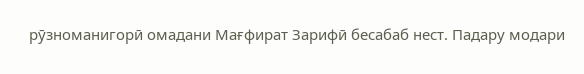рӯзноманигорӣ омадани Мағфират Зарифӣ бесабаб нест. Падару модари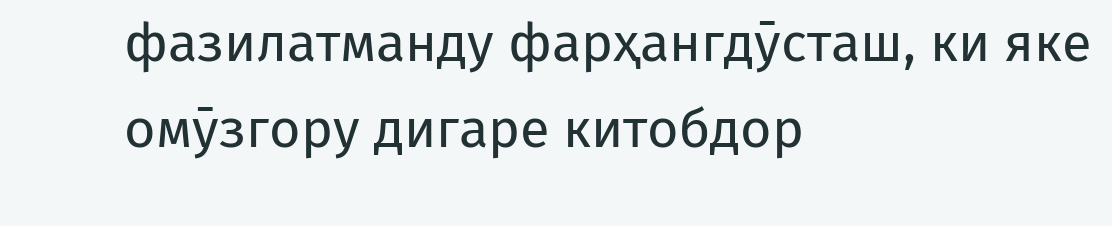фазилатманду фарҳангдӯсташ, ки яке омӯзгору дигаре китобдор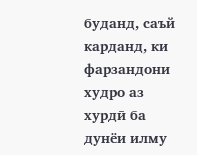буданд, саъй карданд, ки фарзандони худро аз хурдӣ ба дунёи илму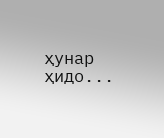ҳунар ҳидо...